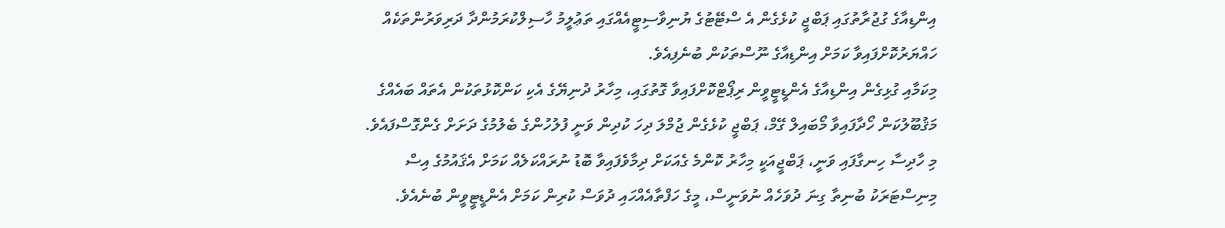އިންޑިއާގެ ގުޖުރާތުގައި ޕަބްޖީ ކުޅެގެން އެ ސްޓޭޓުގެ ޔުނިވާސިޓީއެއްގައި ތަޢުލީމު ހާސިލްކުރަމުންދާ ދަރިވަރުންތަކެއް ހައްޔަރުކޮށްފައިވާ ކަމަށް އިންޑިއާގެ ނޫސްތަކުން ބުނެފިއެވެ.
މިކަމާއި ގުޅިގެން އިންޑިއާގެ އެންޑީޓީވީން ރިޕޯޓްކޮށްފައިވާ ގޮތުގައި، މިހާރު ދުނިޔޭގެ އެކި ކަންކޮޅުތަކުން އެތައް ބައެއްގެ މަޤުބޫލުކަން ހޯދާފައިވާ މޯބައިލް ގޭމް، ޕަބްޖީ ކުޅެގެން ޖުމްލަ ދިހަ ކުދިން ވަނީ ފުލުހުންގެ ބެލުމުގެ ދަށަށް ގެންގޮސްފައެވެ. މި ހާދިސާ ހިނގާފައި ވަނީ، ޕަބްޖީއަކީ މިހާރު ކޮންމެ ގެއަކަށް ދިމާވެފައިވާ ބޮޑު ނުރައްކަލެއް ކަމަށް އެޤައުމުގެ އިސް މިނިސްޓަރަކު ބުނިތާ ގިނަ ދުވަހެއް ނުވަނީސް، މީގެ ހަފްތާއެއްހައި ދުވަސް ކުރިން ކަމަށް އެންޑީޓީވީން ބުނެއެވެ.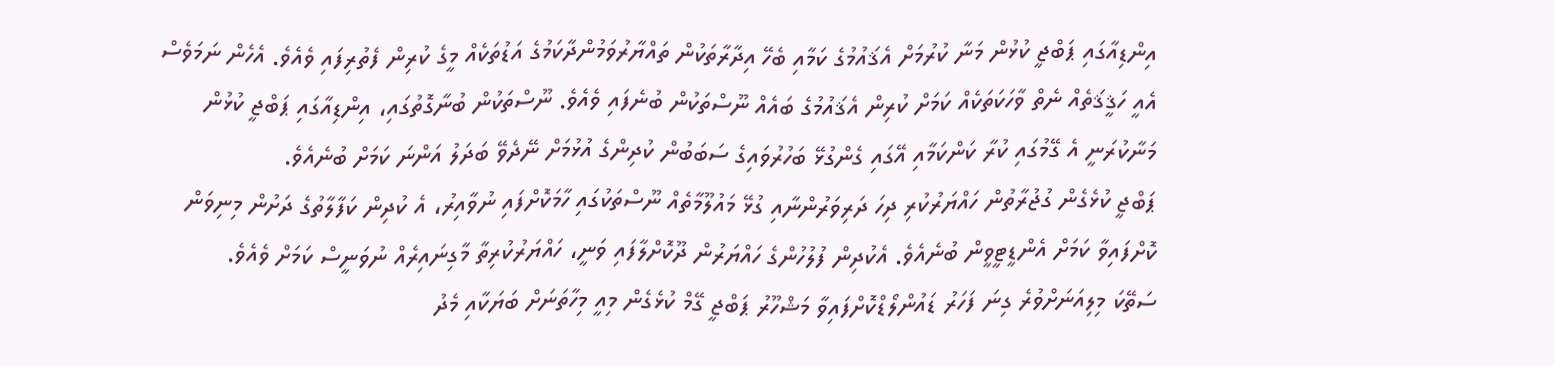އިންޑިއާގައި ޕަބްޖީ ކުޅުން މަނާ ކުރުމަށް އެޤައުމުގެ ކަމާއި ބެހޭ އިދާރާތަކުން ތައްޔާރުވަމުންދާކަމުގެ އަޑުތަކެއް މީގެ ކުރިން ފެތުރިފައި ވެއެވެ. އެހެން ނަމަވެސް އެއީ ހަޤީޤަތެއް ނެތް ވާހަކަތަކެއް ކަމަށް ކުރިން އެޤައުމުގެ ބައެއް ނޫސްތަކުން ބުނެފައި ވެއެވެ. ނޫސްތަކުން ބުނާގޮތުގައި، އިންޑިއާގައި ޕަބްޖީ ކުޅުން މަނާކުރަނީ އެ ގޭމުގައި ކުރާ ކަންކަމާއި އޭގައި ގެންގުޅޭ ބަހުރުވައިގެ ސަބަބުން ކުދިންގެ އުޅުމަށް ނޭދެވޭ ބަދަލު އަންނަ ކަމަށް ބުނެއެވެ.
ޕަބްޖީ ކުޅެގެން ގުޖުރާތުން ހައްޔަރުކުރި ދިހަ ދަރިވަރުންނާއި ގުޅޭ މައުލޫމާތެއް ނޫސްތަކުގައި ހާމަކޮށްފައި ނުވާއިރު، އެ ކުދިން ކަފާލާތުގެ ދަށުން މިނިވަން ކޮށްފައިވާ ކަމަށް އެންޑީޓީވީން ބުނެއެވެ. އެކުދިން ފުލުހުންގެ ހައްޔަރުން ދޫކޮށްލާފައި ވަނީ، ހައްޔަރުކުރިތާ މާގިނައިރެއް ނުވަނީސް ކަމަށް ވެއެވެ.
ސަތޭކަ މިލިއަނަށްވުރެ ގިނަ ފަހަރު ޑައުންލޯޑްކޮށްފައިވާ މަޝްހޫރު ޕަބްޖީ ގޭމް ކުޅެގެން މިއީ މިހާތަނަށް ބަޔަކާއި މެދު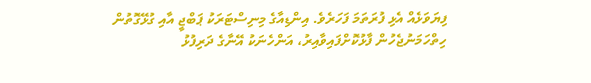ފިޔަވަޅެއް އެޅި ފުރަތަމަ ފަހަރެވެ. އިންޑިއާގެ މިނިސްޓަރަކު ޕަބްޖީ އާއި ގުޅޭގޮތުން ހިތްހަމަނުޖެހުން ފާޅުކޮށްފައިވާއިރު، އަންހެނަކު އޭނާގެ ދަރިފުޅު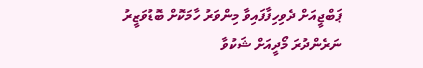ޕަބްޖީއަށް ދެވިހިފާފައިވާ މިންވަރު ހާމަކޮށް ބޮޑުވަޒީރު ނަރެންދުރަ މޯދީއަށް ޝަކުވާ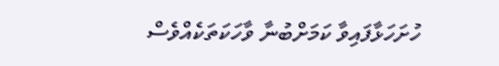ހުށަހަޅާފައިވާ ކަމަށްބުނާ ވާހަކަތަކެއްވެސް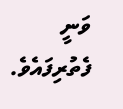ވަނީ ފެތުރިފައެވެ.